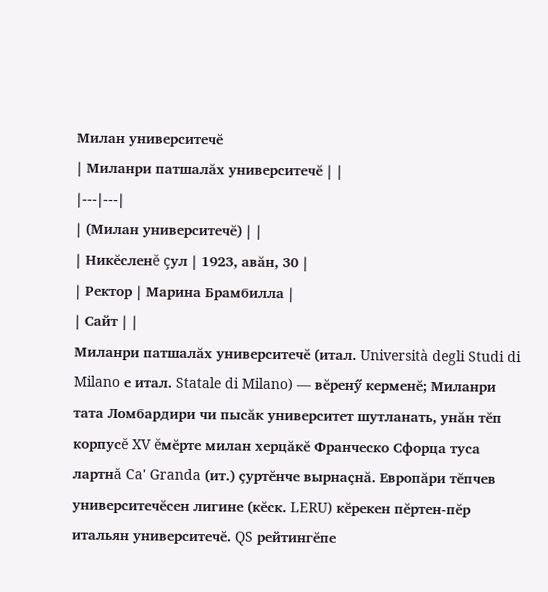Милан университечĕ
| Миланри патшалăх университечĕ | |
|---|---|
| (Милан университечĕ) | |
| Никĕсленĕ çул | 1923, авăн, 30 |
| Ректор | Марина Брамбилла |
| Сайт | |
Миланри патшалăх университечĕ (итал. Università degli Studi di Milano е итал. Statale di Milano) — вĕренӳ керменĕ; Миланри тата Ломбардири чи пысăк университет шутланать, унăн тĕп корпусĕ XV ĕмĕрте милан херцăкĕ Франческо Сфорца туса лартнă Ca' Granda (ит.) çуртĕнче вырнаçнă. Европăри тĕпчев университечĕсен лигине (кĕск. LERU) кĕрекен пĕртен-пĕр итальян университечĕ. QS рейтингĕпе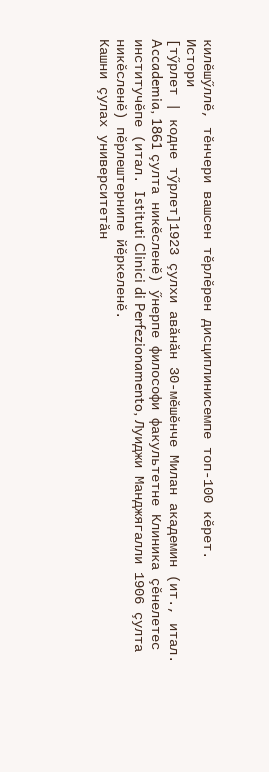килĕшӳллĕ, тĕнчери вашсен тĕрлĕрен дисциплинисемпе топ-100 кĕрет.
Истори
[тӳрлет | кодне тӳрлет]1923 çулхи авăнăн 30-мĕшĕнче Милан академин (ит., итал. Accademia, 1861 çулта никĕсленĕ) ӳнерпе философи факультетне Клиника çĕнелетес институчĕпе (итал. Istituti Clinici di Perfezionamento, Луиджи Манджягалли 1906 çулта никĕсленĕ) пĕрлештернипе йĕркеленĕ.
Кашни çулах университетăн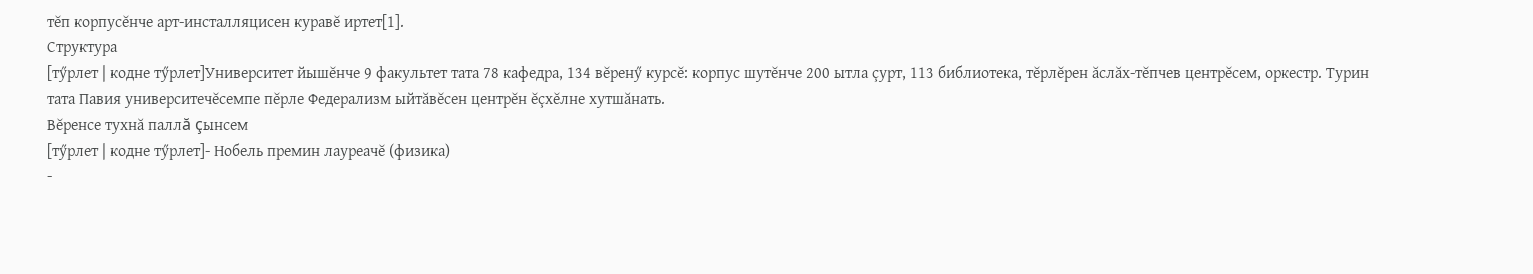тĕп корпусĕнче арт-инсталляцисен куравĕ иртет[1].
Структура
[тӳрлет | кодне тӳрлет]Университет йышĕнче 9 факультет тата 78 кафедра, 134 вĕренӳ курсĕ: корпус шутĕнче 200 ытла çурт, 113 библиотека, тĕрлĕрен ăслăх-тĕпчев центрĕсем, оркестр. Турин тата Павия университечĕсемпе пĕрле Федерализм ыйтăвĕсен центрĕн ĕçхĕлне хутшăнать.
Вĕренсе тухнă паллă çынсем
[тӳрлет | кодне тӳрлет]- Нобель премин лауреачĕ (физика)
-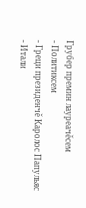Грубер премин лауреачĕсем
- Политиксем
- Греци президенчĕ Каролос Папульяс
- Итали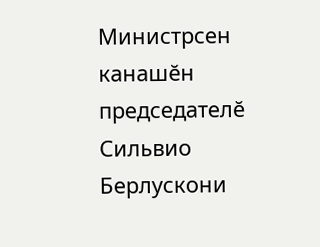Министрсен канашĕн председателĕ Сильвио Берлускони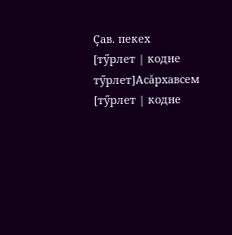Çав. пекех
[тӳрлет | кодне тӳрлет]Асăрхавсем
[тӳрлет | кодне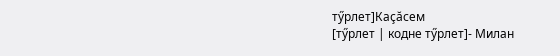тӳрлет]Каçăсем
[тӳрлет | кодне тӳрлет]- Милан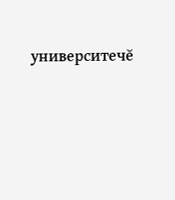университечĕ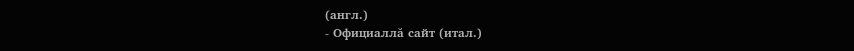(англ.)
- Официаллă сайт (итал.)